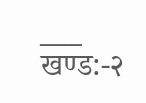___
खण्ड:-२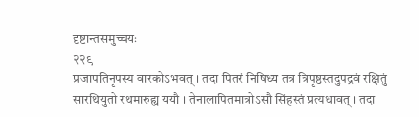दृष्टान्तसमुच्चयः
२२९
प्रजापतिनृपस्य वारकोऽभवत् । तदा पितरं निषिध्य तत्र त्रिपृष्ठस्तदुपद्रवं रक्षितुं सारथियुतो रथमारुह्य ययौ । तेनालापितमात्रोऽसौ सिंहस्तं प्रत्यधावत् । तदा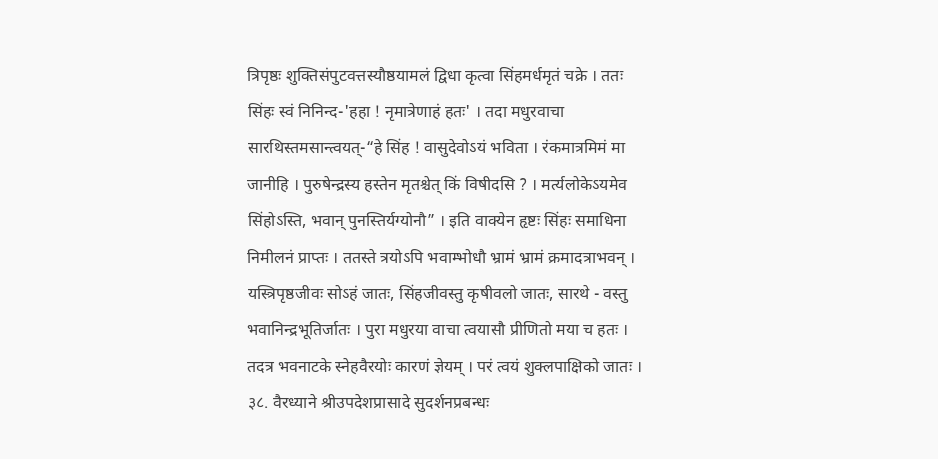त्रिपृष्ठः शुक्तिसंपुटवत्तस्यौष्ठयामलं द्विधा कृत्वा सिंहमर्धमृतं चक्रे । ततः सिंहः स्वं निनिन्द-'हहा ! नृमात्रेणाहं हतः' । तदा मधुरवाचा सारथिस्तमसान्त्वयत्-“हे सिंह ! वासुदेवोऽयं भविता । रंकमात्रमिमं मा जानीहि । पुरुषेन्द्रस्य हस्तेन मृतश्चेत् किं विषीदसि ? । मर्त्यलोकेऽयमेव सिंहोऽस्ति, भवान् पुनस्तिर्यग्योनौ” । इति वाक्येन हृष्टः सिंहः समाधिना निमीलनं प्राप्तः । ततस्ते त्रयोऽपि भवाम्भोधौ भ्रामं भ्रामं क्रमादत्राभवन् । यस्त्रिपृष्ठजीवः सोऽहं जातः, सिंहजीवस्तु कृषीवलो जातः, सारथे - वस्तु भवानिन्द्रभूतिर्जातः । पुरा मधुरया वाचा त्वयासौ प्रीणितो मया च हतः । तदत्र भवनाटके स्नेहवैरयोः कारणं ज्ञेयम् । परं त्वयं शुक्लपाक्षिको जातः । ३८. वैरध्याने श्रीउपदेशप्रासादे सुदर्शनप्रबन्धः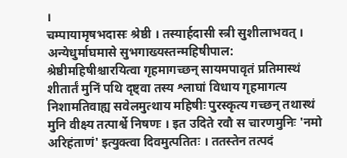।
चम्पायामृषभदासः श्रेष्ठी । तस्यार्हदासी स्त्री सुशीलाभवत् । अन्येधुर्माघमासे सुभगाख्यस्तन्महिषीपाल: श्रेष्ठीमहिषीश्चारयित्वा गृहमागच्छन् सायमपावृतं प्रतिमास्थं शीतार्तं मुनिं पथि दृष्ट्वा तस्य श्लाघां विधाय गृहमागत्य निशामतिवाह्य सवेलमुत्थाय महिषीः पुरस्कृत्य गच्छन् तथास्थं मुनि वीक्ष्य तत्पार्श्वे निषणः । इत उदिते रवौ स चारणमुनिः 'नमो अरिहंताणं' इत्युक्त्वा दिवमुत्पतितः । ततस्तेन तत्पदं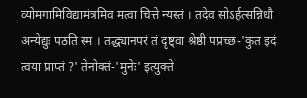व्योमगामिविद्यामंत्रमिव मत्वा चित्ते न्यस्तं । तदेव सोऽर्हत्सन्निधौ अन्येद्युः पठति स्म । तद्ध्यानपरं तं दृष्ट्वा श्रेष्ठी पप्रच्छ-'कुत इदं त्वया प्राप्तं ?' तेनोक्तं-'मुनेः' इत्युक्ते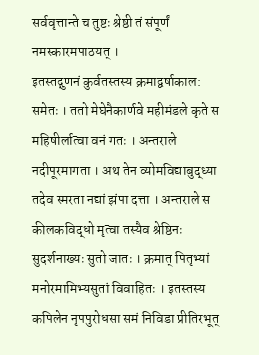सर्ववृत्तान्ते च तुष्टः श्रेष्ठी तं संपूर्णं नमस्कारमपाठयत् ।
इतस्तद्गुणनं कुर्वतस्तस्य क्रमाद्वर्षाकाल: समेतः । ततो मेघेनैकार्णवे महीमंडले कृते स महिषीर्लात्वा वनं गतः । अन्तराले नदीपूरमागता । अथ तेन व्योमविद्याबुद्ध्या तदेव स्मरता नद्यां झंपा दत्ता । अन्तराले स कीलकविद्धो मृत्वा तस्यैव श्रेष्ठिनः सुदर्शनाख्यः सुतो जातः । क्रमात् पितृभ्यां मनोरमामिभ्यसुतां विवाहितः । इतस्तस्य कपिलेन नृपपुरोधसा समं निविडा प्रीतिरभूत्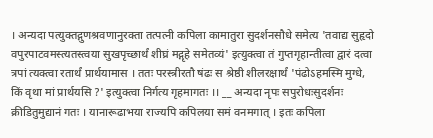। अन्यदा पत्युक्तद्गुणश्रवणानुरक्ता तत्पत्नी कपिला कामातुरा सुदर्शनसौधे समेत्य 'तवाद्य सुहृदो वपुरपाटवमस्त्यतस्त्वया सुखपृच्छार्थं शीघ्रं मद्गृहे समेतव्यं' इत्युक्त्वा तं गुप्तगृहान्तीत्वा द्वारं दत्वा त्रपां त्यक्त्वा रतार्थं प्रार्थयामास । ततः परस्त्रीरतौ षंढः स श्रेष्ठी शीलरक्षार्थं 'पंढोऽहमस्मि मुग्धे, किं वृथा मां प्रार्थयसि ?' इत्युक्त्वा निर्गत्य गृहमागतः ।। __ अन्यदा नृपः सपुरोधःसुदर्शनः क्रीडितुमुद्यानं गतः । यानारूढाभया राज्यपि कपिलया समं वनमगात् । इतः कपिला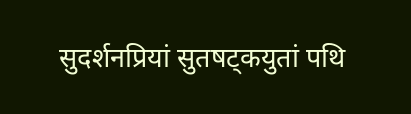सुदर्शनप्रियां सुतषट्कयुतां पथि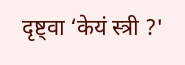दृष्ट्वा ‘केयं स्त्री ?'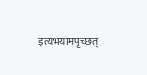इत्यभयामपृच्छत्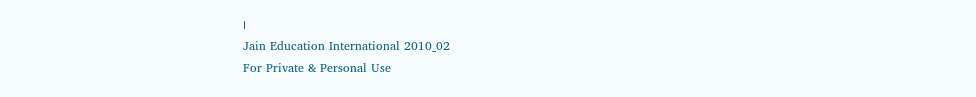।
Jain Education International 2010_02
For Private & Personal Use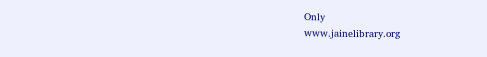Only
www.jainelibrary.org